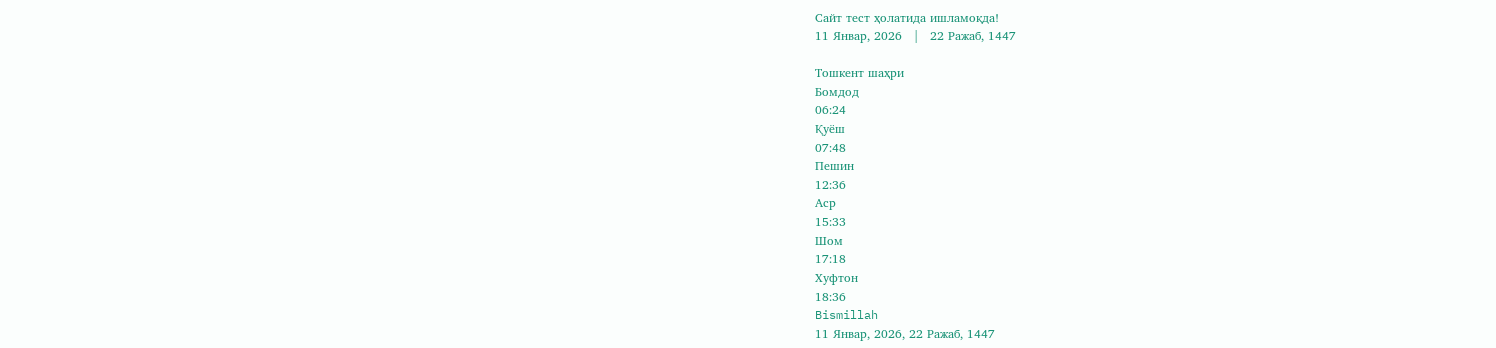Сайт тест ҳолатида ишламоқда!
11 Январ, 2026   |   22 Ражаб, 1447

Тошкент шаҳри
Бомдод
06:24
Қуёш
07:48
Пешин
12:36
Аср
15:33
Шом
17:18
Хуфтон
18:36
Bismillah
11 Январ, 2026, 22 Ражаб, 1447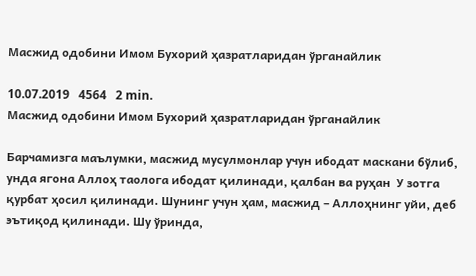Масжид одобини Имом Бухорий ҳазратларидан ўрганайлик

10.07.2019   4564   2 min.
Масжид одобини Имом Бухорий ҳазратларидан ўрганайлик

Барчамизга маълумки, масжид мусулмонлар учун ибодат маскани бўлиб, унда ягона Аллоҳ таолога ибодат қилинади, қалбан ва руҳан  У зотга қурбат ҳосил қилинади. Шунинг учун ҳам, масжид – Аллоҳнинг уйи, деб эътиқод қилинади. Шу ўринда,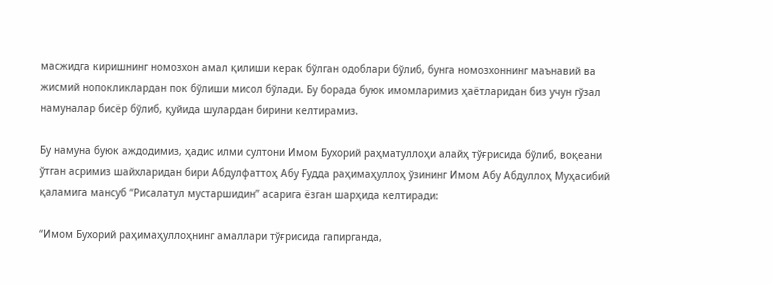масжидга киришнинг номозхон амал қилиши керак бўлган одоблари бўлиб, бунга номозхоннинг маънавий ва жисмий нопокликлардан пок бўлиши мисол бўлади. Бу борада буюк имомларимиз ҳаётларидан биз учун гўзал намуналар бисёр бўлиб, қуйида шулардан бирини келтирамиз.

Бу намуна буюк аждодимиз, ҳадис илми султони Имом Бухорий раҳматуллоҳи алайҳ тўғрисида бўлиб, воқеани ўтган асримиз шайхларидан бири Абдулфаттоҳ Абу Ғудда раҳимаҳуллоҳ ўзининг Имом Абу Абдуллоҳ Муҳасибий қаламига мансуб “Рисалатул мустаршидин” асарига ёзган шарҳида келтиради:

“Имом Бухорий раҳимаҳуллоҳнинг амаллари тўғрисида гапирганда,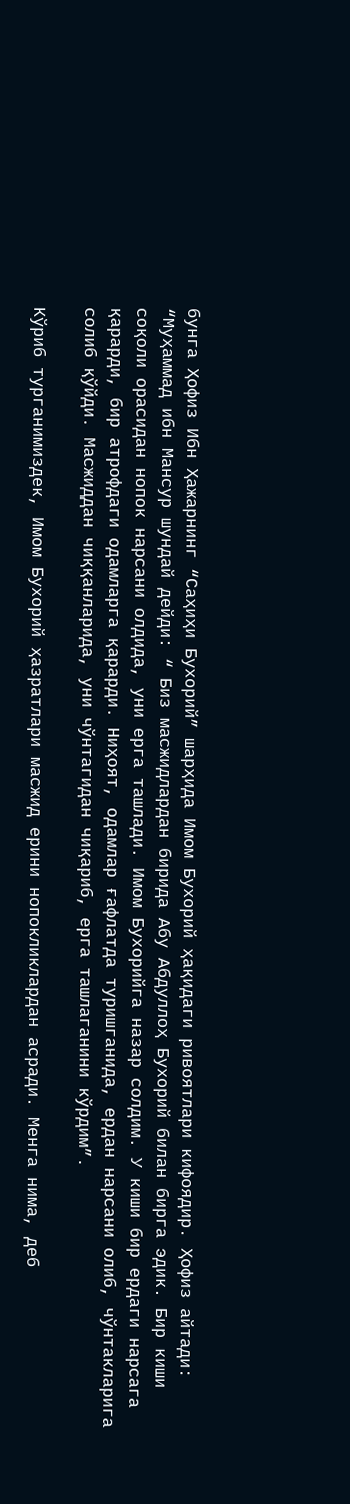бунга Ҳофиз Ибн Ҳажарнинг “Саҳиҳи Бухорий” шарҳида Имом Бухорий ҳақидаги ривоятлари кифоядир. Ҳофиз айтади: “Муҳаммад ибн Мансур шундай дейди: “ Биз масжидлардан бирида Абу Абдуллоҳ Бухорий билан бирга эдик. Бир киши соқоли орасидан нопок нарсани олдида, уни ерга ташлади. Имом Бухорийга назар солдим. У киши бир ердаги нарсага қарарди, бир атрофдаги одамларга қарарди. Ниҳоят, одамлар ғафлатда туришганида, ердан нарсани олиб, чўнтакларига солиб қўйди. Масжиддан чиққанларида, уни чўнтагидан чиқариб, ерга ташлаганини кўрдим”.

Кўриб турганимиздек, Имом Бухорий ҳазратлари масжид ерини нопокликлардан асради. Менга нима, деб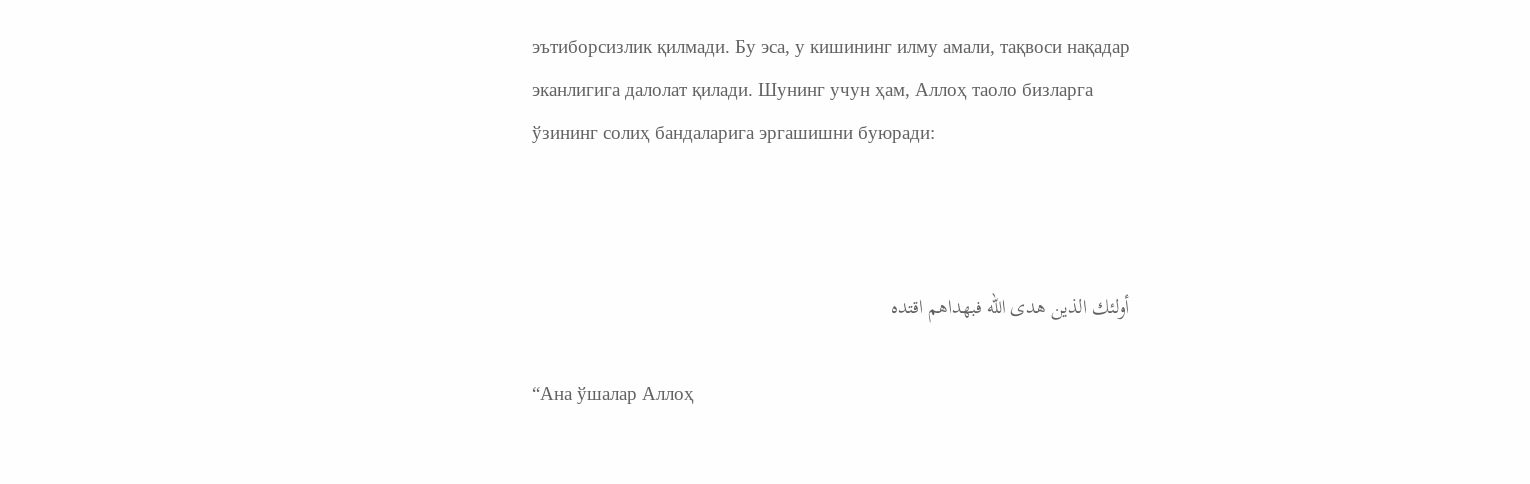эътиборсизлик қилмади. Бу эса, у кишининг илму амали, тақвоси нақадар эканлигига далолат қилади. Шунинг учун ҳам, Аллоҳ таоло бизларга ўзининг солиҳ бандаларига эргашишни буюради:



أولئك الذين هدى الله فبهداهم اقتده

“Ана ўшалар Аллоҳ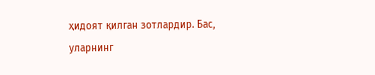ҳидоят қилган зотлардир. Бас, уларнинг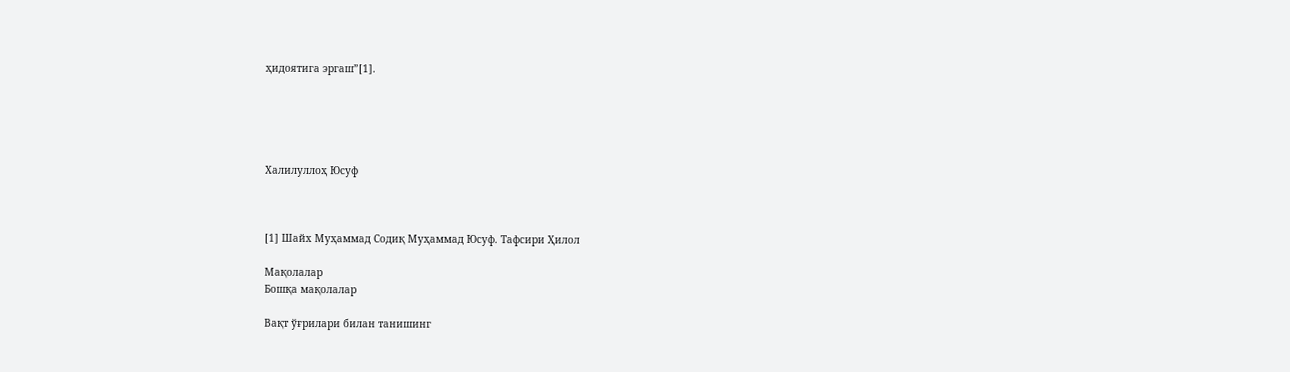ҳидоятига эргаш”[1].





Халилуллоҳ Юсуф



[1] Шайх Муҳаммад Содиқ Муҳаммад Юсуф. Тафсири Ҳилол

Мақолалар
Бошқа мақолалар

Вақт ўғрилари билан танишинг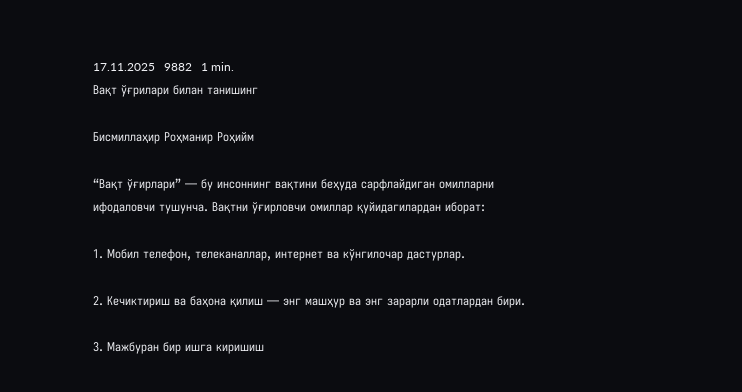17.11.2025   9882   1 min.
Вақт ўғрилари билан танишинг

Бисмиллаҳир Роҳманир Роҳийм

“Вақт ўғирлари” — бу инсоннинг вақтини беҳуда сарфлайдиган омилларни ифодаловчи тушунча. Вақтни ўғирловчи омиллар қуйидагилардан иборат:

1. Мобил телефон, телеканаллар, интернет ва кўнгилочар дастурлар.

2. Кечиктириш ва баҳона қилиш — энг машҳур ва энг зарарли одатлардан бири.

3. Мажбуран бир ишга киришиш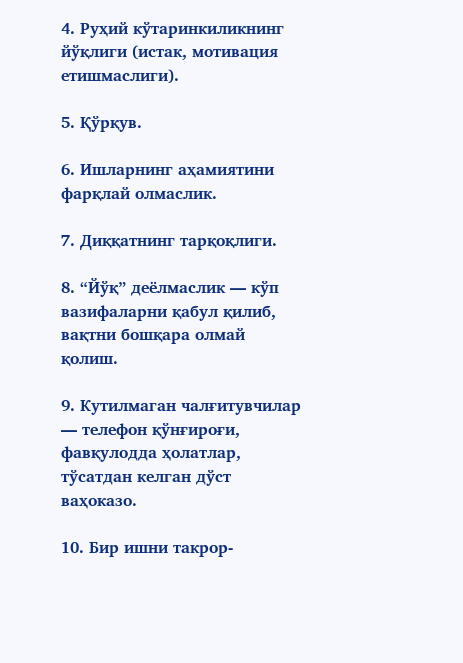4. Руҳий кўтаринкиликнинг йўқлиги (истак, мотивация етишмаслиги).

5. Қўрқув.

6. Ишларнинг аҳамиятини фарқлай олмаслик.

7. Диққaтнинг тарқоқлиги.

8. “Йўқ” деёлмаслик — кўп вазифаларни қабул қилиб, вақтни бошқара олмай қолиш.

9. Кутилмаган чалғитувчилар — телефон қўнғироғи, фавқулодда ҳолатлар, тўсатдан келган дўст ваҳоказо.

10. Бир ишни такрор-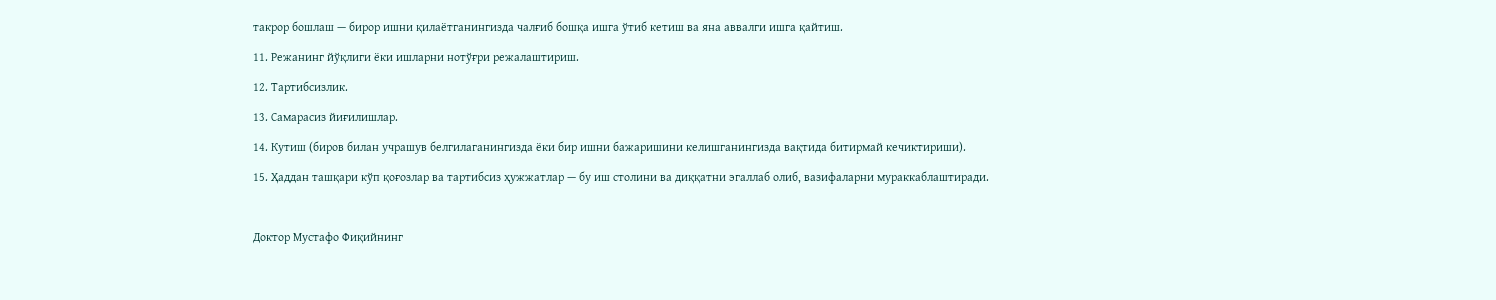такрор бошлаш — бирор ишни қилаётганингизда чалғиб бошқа ишга ўтиб кетиш ва яна аввалги ишга қайтиш.

11. Режанинг йўқлиги ёки ишларни нотўғри режалаштириш.

12. Тартибсизлик.

13. Самарасиз йиғилишлар.

14. Кутиш (биров билан учрашув белгилаганингизда ёки бир ишни бажаришини келишганингизда вақтида битирмай кечиктириши).

15. Ҳаддан ташқари кўп қоғозлар ва тартибсиз ҳужжатлар — бу иш столини ва диққатни эгаллаб олиб, вазифаларни мураккаблаштиради.



Доктор Мустафо Фиқийнинг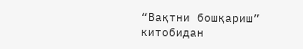“Вақтни бошқариш” китобидан